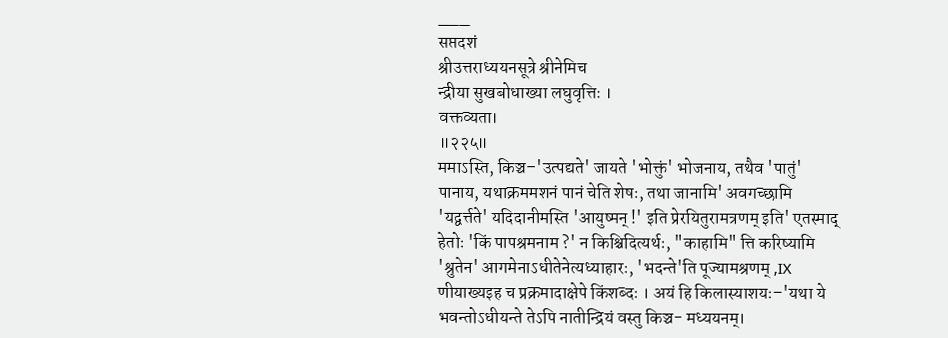___
सप्तदशं
श्रीउत्तराध्ययनसूत्रे श्रीनेमिच
न्द्रीया सुखबोधाख्या लघुवृत्तिः ।
वक्तव्यता।
॥२२५॥
ममाऽस्ति, किञ्च–'उत्पद्यते' जायते 'भोक्तुं' भोजनाय, तथैव 'पातुं' पानाय, यथाक्रममशनं पानं चेति शेषः, तथा जानामि' अवगच्छामि 'यद्वर्त्तते' यदिदानीमस्ति 'आयुष्मन् !' इति प्रेरयितुरामत्रणम् इति' एतस्माद् हेतोः 'किं पापश्रमनाम ?' न किश्चिदित्यर्थः, "काहामि" त्ति करिष्यामि 'श्रुतेन' आगमेनाऽधीतेनेत्यध्याहारः, 'भदन्ते'ति पूज्यामश्रणम् ,IX
णीयाख्यइह च प्रक्रमादाक्षेपे किंशब्दः । अयं हि किलास्याशयः–'यथा ये भवन्तोऽधीयन्ते तेऽपि नातीन्द्रियं वस्तु किञ्च- मध्ययनम्।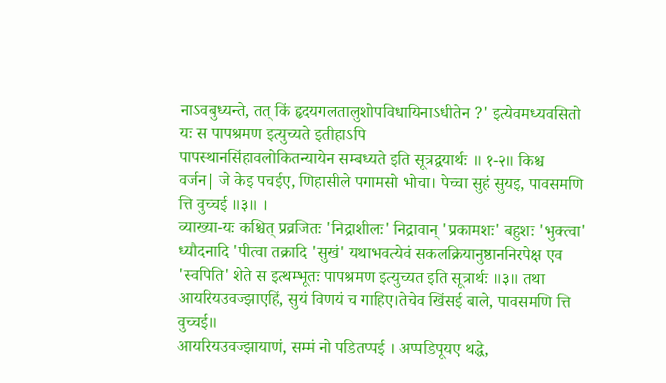नाऽवबुध्यन्ते, तत् किं हृदयगलतालुशोपविधायिनाऽधीतेन ?' इत्येवमध्यवसितो यः स पापश्रमण इत्युच्यते इतीहाऽपि
पापस्थानसिंहावलोकितन्यायेन सम्बध्यते इति सूत्रद्वयार्थः ॥ १-२॥ किश्च
वर्जन| जे केइ पचईए, णिहासीले पगामसो भोचा। पेच्चा सुहं सुयइ, पावसमणि त्ति वुच्चई ॥३॥ ।
व्याख्या-यः कश्चित् प्रव्रजितः 'निद्राशीलः' निद्रावान् 'प्रकामशः' बहुशः 'भुक्त्वा' ध्यौदनादि 'पीत्वा तक्रादि 'सुखं' यथाभवत्येवं सकलक्रियानुष्ठाननिरपेक्ष एव 'स्वपिति' शेते स इत्थम्भूतः पापश्रमण इत्युच्यत इति सूत्रार्थः ॥३॥ तथा
आयरियउवज्झाएहिं, सुयं विणयं च गाहिए।तेचेव खिंसई बाले, पावसमणि त्ति वुच्चई॥
आयरियउवज्झायाणं, सम्मं नो पडितप्पई । अप्पडिपूयए थद्धे,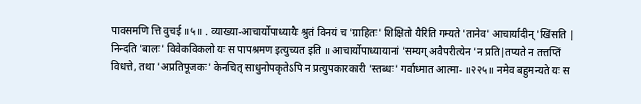पावसमणि त्ति वुचई ॥५॥ . व्याख्या-आचार्योपाध्यायैः श्रुतं विनयं च 'ग्राहितः' शिक्षितो यैरिति गम्यते 'तानेव' आचार्यादीन् 'खिंसति | निन्दति 'बालः' विवेकविकलो यः स पापश्रमण इत्युच्यत इति ॥ आचार्योपाध्यायानां 'सम्यग् अवैपरीत्येन 'न प्रति|तप्यते न तत्तप्तिं विधत्ते, तथा 'अप्रतिपूजकः' केनचित् साधुनोपकृतेऽपि न प्रत्युपकारकारी 'स्तब्धः' गर्वाध्मात आत्मा- ॥२२५॥ नमेव बहुमन्यते यः स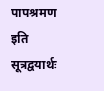पापश्रमण इति सूत्रद्वयार्थः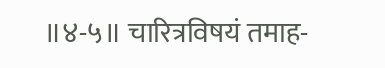॥४-५॥ चारित्रविषयं तमाह-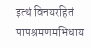इत्थं विनयरहितं पापश्रमणमभिधाय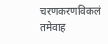चरणकरणविकलं तमेवाह